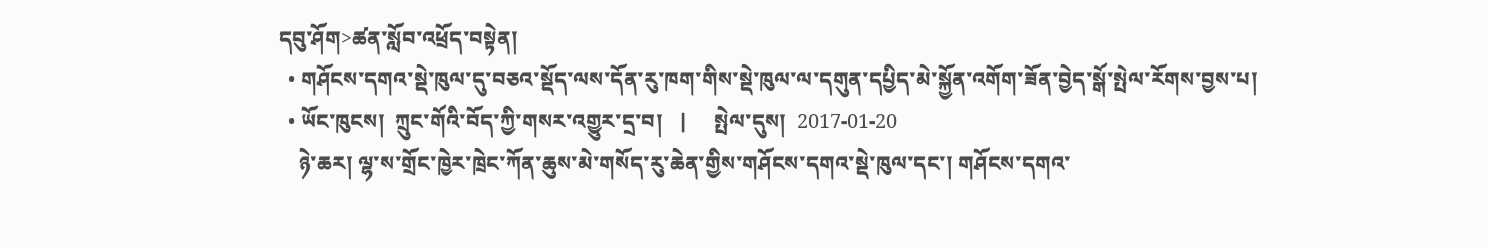དབུ་ཤོག>ཚན་སློབ་འཕྲོད་བསྟེན།
  • གཤོངས་དགའ་སྡེ་ཁུལ་དུ་བཅའ་སྡོད་ལས་དོན་རུ་ཁག་གིས་སྡེ་ཁུལ་ལ་དགུན་དཔྱིད་མེ་སྐྱོན་འགོག་ཟོན་བྱེད་སྒོ་སྤེལ་རོགས་བྱས་པ།
  • ཡོང་ཁུངས།  ཀྲུང་གོའི་བོད་ཀྱི་གསར་འགྱུར་དྲ་བ།   |     སྤེལ་དུས།  2017-01-20
    ཉེ་ཆར། ལྷ་ས་གྲོང་ཁྱེར་ཁྲེང་ཀོན་ཆུས་མེ་གསོད་རུ་ཆེན་གྱིས་གཤོངས་དགའ་སྡེ་ཁུལ་དང་། གཤོངས་དགའ་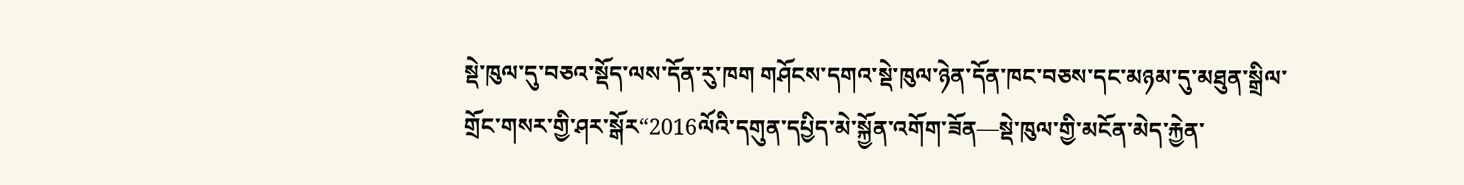སྡེ་ཁུལ་དུ་བཅའ་སྡོད་ལས་དོན་རུ་ཁག གཤོངས་དགའ་སྡེ་ཁུལ་ཉེན་དོན་ཁང་བཅས་དང་མཉམ་དུ་མཐུན་སྒྲིལ་གྲོང་གསར་གྱི་ཤར་སྒོར“2016ལོའི་དགུན་དཔྱིད་མེ་སྐྱོན་འགོག་ཟོན—སྡེ་ཁུལ་གྱི་མངོན་མེད་རྐྱེན་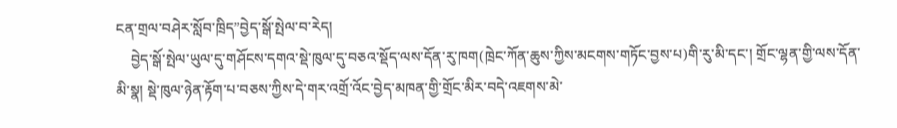ངན་གྲལ་བཤེར་སློབ་ཁྲིད”བྱེད་སྒོ་སྤེལ་བ་རེད།
    བྱེད་སྒོ་སྤེལ་ཡུལ་དུ་གཤོངས་དགའ་སྡེ་ཁུལ་དུ་བཅའ་སྡོད་ལས་དོན་རུ་ཁག(ཁྲེང་ཀོན་ཆུས་ཀྱིས་མངགས་གཏོང་བྱས་པ)གི་རུ་མི་དང་། གྲོང་ལྷན་གྱི་ལས་དོན་མི་སྣ། སྡེ་ཁུལ་ཉེན་རྟོག་པ་བཅས་ཀྱིས་དེ་གར་འགྲོ་འོང་བྱེད་མཁན་གྱི་གྲོང་མིར་བདེ་འཇགས་མེ་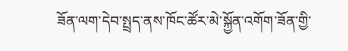ཟོན་ལག་དེབ་སྤྲད་ནས་ཁོང་ཚོར་མེ་སྐྱོན་འགོག་ཟོན་གྱི་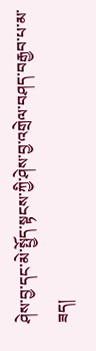ཤེས་བྱ་དང་མེ་སྤྱོད་སྟངས་ཀྱི་ཤེས་བྱ་འགྲེལ་བཤད་བརྒྱབ་པ་མ་ཟད།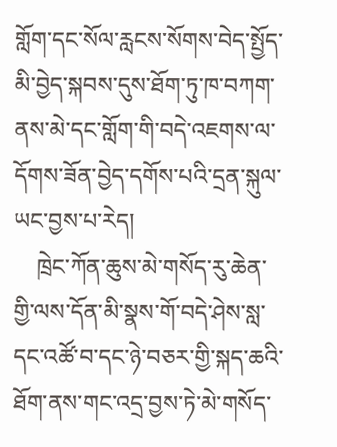གློག་དང་སོལ་རླངས་སོགས་བེད་སྤྱོད་མི་བྱེད་སྐབས་དུས་ཐོག་ཏུ་ཁ་བཀག་ནས་མེ་དང་གློག་གི་བདེ་འཇགས་ལ་དོགས་ཟོན་བྱེད་དགོས་པའི་དྲན་སྐུལ་ཡང་བྱས་པ་རེད།
    ཁྲེང་ཀོན་ཆུས་མེ་གསོད་རུ་ཆེན་གྱི་ལས་དོན་མི་སྣས་གོ་བདེ་ཤེས་སླ་དང་འཚོ་བ་དང་ཉེ་བཅར་གྱི་སྐད་ཆའི་ཐོག་ནས་གང་འདྲ་བྱས་ཏེ་མེ་གསོད་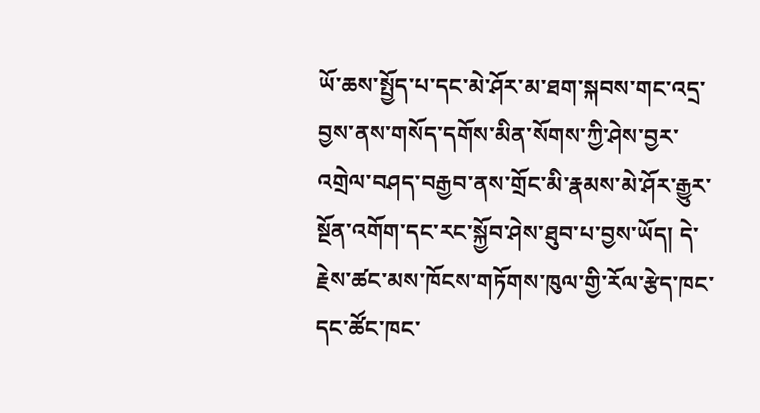ཡོ་ཆས་སྤྱོད་པ་དང་མེ་ཤོར་མ་ཐག་སྐབས་གང་འདྲ་བྱས་ནས་གསོད་དགོས་མིན་སོགས་ཀྱི་ཤེས་བྱར་འགྲེལ་བཤད་བརྒྱབ་ནས་གྲོང་མི་རྣམས་མེ་ཤོར་རྒྱུར་སྔོན་འགོག་དང་རང་སྐྱོབ་ཤེས་ཐུབ་པ་བྱས་ཡོད། དེ་རྗེས་ཚང་མས་ཁོངས་གཏོགས་ཁུལ་གྱི་རོལ་རྩེད་ཁང་དང་ཚོང་ཁང་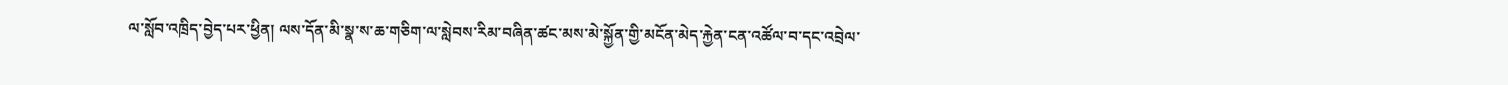ལ་སློབ་འཁྲིད་བྱེད་པར་ཕྱིན། ལས་དོན་མི་སྣ་ས་ཆ་གཅིག་ལ་སླེབས་རིམ་བཞིན་ཚང་མས་མེ་སྐྱོན་གྱི་མངོན་མེད་རྐྱེན་ངན་འཚོལ་བ་དང་འབྲེལ་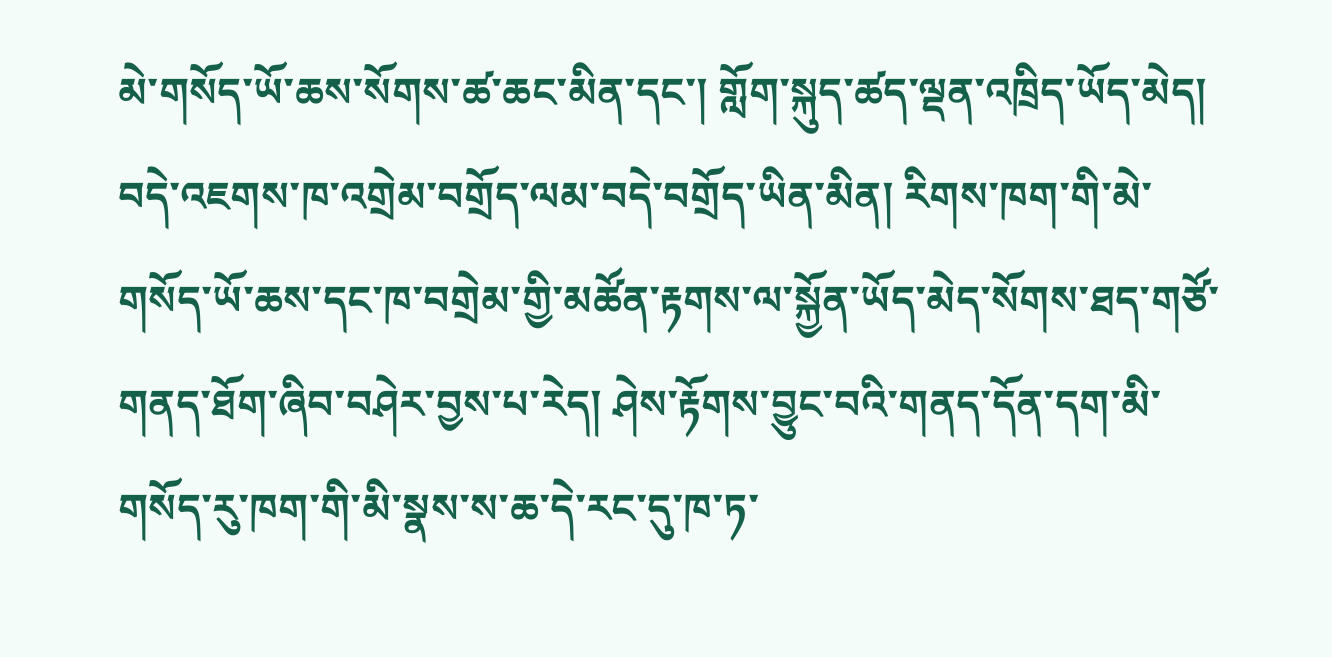མེ་གསོད་ཡོ་ཆས་སོགས་ཚ་ཆང་མིན་དང་། གློག་སྐུད་ཚད་ལྡན་འཁྲིད་ཡོད་མེད། བདེ་འཇགས་ཁ་འགྲེམ་བགྲོད་ལམ་བདེ་བགྲོད་ཡིན་མིན། རིགས་ཁག་གི་མེ་གསོད་ཡོ་ཆས་དང་ཁ་བགྲེམ་གྱི་མཚོན་རྟགས་ལ་སྐྱོན་ཡོད་མེད་སོགས་ཐད་གཙོ་གནད་ཐོག་ཞིབ་བཤེར་བྱས་པ་རེད། ཤེས་རྟོགས་བྱུང་བའི་གནད་དོན་དག་མི་གསོད་རུ་ཁག་གི་མི་སྣས་ས་ཆ་དེ་རང་དུ་ཁ་ཏ་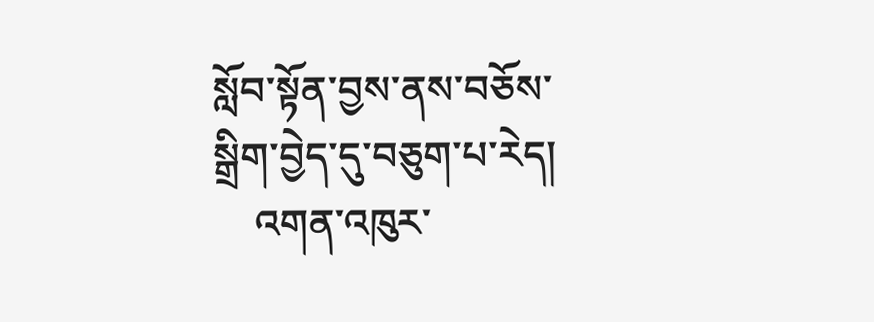སློབ་སྟོན་བྱས་ནས་བཅོས་སྒྲིག་བྱེད་དུ་བཅུག་པ་རེད།
    འགན་འཁུར་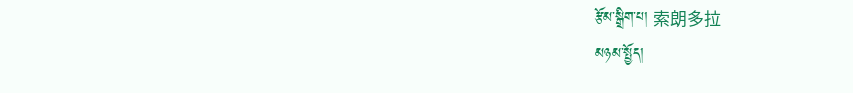རྩོམ་སྒྲིག་པ། 索朗多拉
མཉམ་སྤྱོད།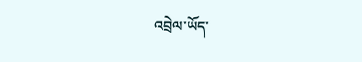འབྲེལ་ཡོད་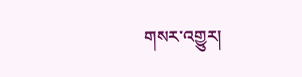གསར་འགྱུར།